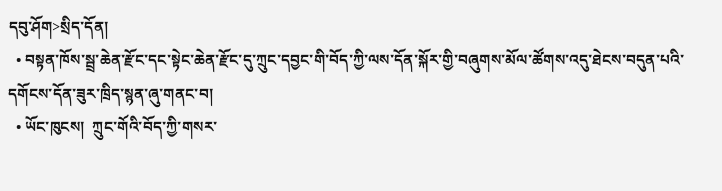དབུ་ཤོག>སྲིད་དོན།
  • བསྟན་ཁོས་སྦྲ་ཆེན་རྫོང་དང་སྟེང་ཆེན་རྫོང་དུ་ཀྲུང་དབྱང་གི་བོད་ཀྱི་ལས་དོན་སྐོར་གྱི་བཞུགས་མོལ་ཚོགས་འདུ་ཐེངས་བདུན་པའི་དགོངས་དོན་ཟུར་ཁྲིད་སྙན་ཞུ་གནང་བ།
  • ཡོང་ཁུངས།  ཀྲུང་གོའི་བོད་ཀྱི་གསར་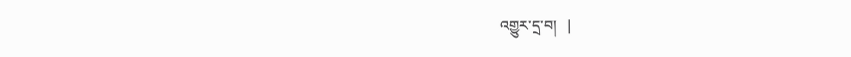འགྱུར་དྲ་བ།   |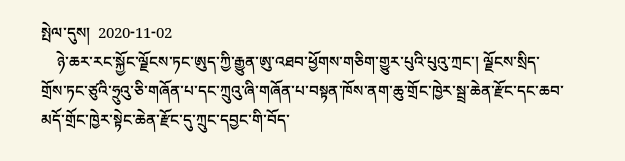སྤེལ་དུས།  2020-11-02
    ཉེ་ཆར་རང་སྐྱོང་ལྗོངས་ཏང་ཨུད་ཀྱི་རྒྱུན་ཨུ་འཐབ་ཕྱོགས་གཅིག་གྱུར་པུའི་པུའུ་ཀྲང་། ལྗོངས་སྲིད་གྲོས་ཏང་ཙུའི་ཧྲུའུ་ཅི་གཞོན་པ་དང་ཀྲུའུ་ཞི་གཞོན་པ་བསྟན་ཁོས་ནག་ཆུ་གྲོང་ཁྱེར་སྦྲ་ཆེན་རྫོང་དང་ཆབ་མདོ་གྲོང་ཁྱེར་སྟེང་ཆེན་རྫོང་དུ་ཀྲུང་དབྱང་གི་བོད་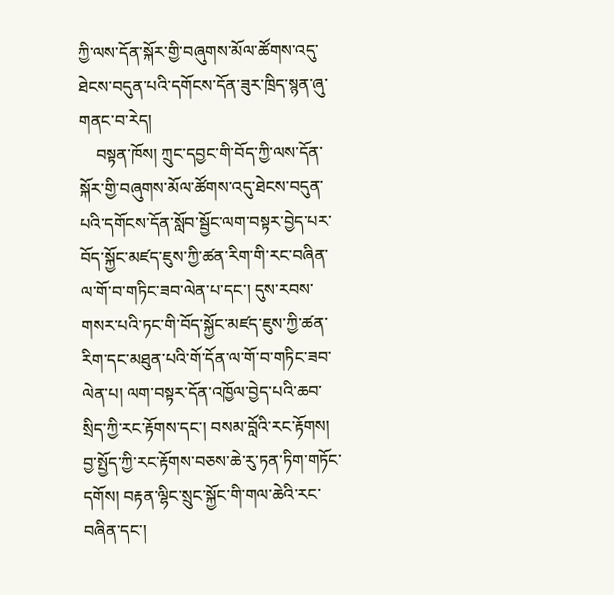ཀྱི་ལས་དོན་སྐོར་གྱི་བཞུགས་མོལ་ཚོགས་འདུ་ཐེངས་བདུན་པའི་དགོངས་དོན་ཟུར་ཁྲིད་སྙན་ཞུ་གནང་བ་རེད།
    བསྟན་ཁོས། ཀྲུང་དབྱང་གི་བོད་ཀྱི་ལས་དོན་སྐོར་གྱི་བཞུགས་མོལ་ཚོགས་འདུ་ཐེངས་བདུན་པའི་དགོངས་དོན་སློབ་སྦྱོང་ལག་བསྟར་བྱེད་པར་བོད་སྐྱོང་མཛད་ཇུས་ཀྱི་ཚན་རིག་གི་རང་བཞིན་ལ་གོ་བ་གཏིང་ཟབ་ལེན་པ་དང་། དུས་རབས་གསར་པའི་ཏང་གི་བོད་སྐྱོང་མཛད་ཇུས་ཀྱི་ཚན་རིག་དང་མཐུན་པའི་གོ་དོན་ལ་གོ་བ་གཏིང་ཟབ་ལེན་པ། ལག་བསྟར་དོན་འཁྱོལ་བྱེད་པའི་ཆབ་སྲིད་ཀྱི་རང་རྟོགས་དང་། བསམ་བློའི་རང་རྟོགས། བྱ་སྤྱོད་ཀྱི་རང་རྟོགས་བཅས་ཆེ་རུ་ཏན་ཏིག་གཏོང་དགོས། བརྟན་ལྷིང་སྲུང་སྐྱོང་གི་གལ་ཆེའི་རང་བཞིན་དང་།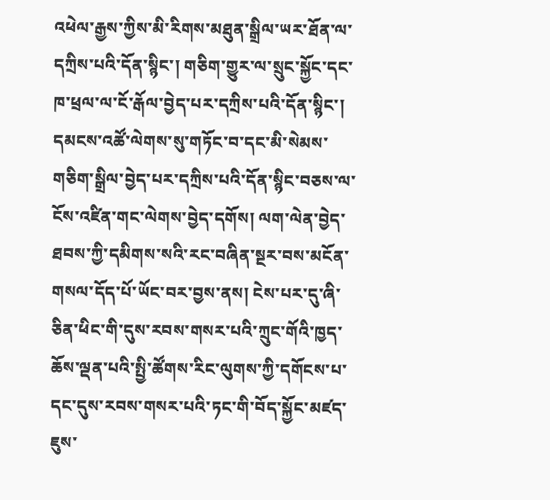འཕེལ་རྒྱས་ཀྱིས་མི་རིགས་མཐུན་སྒྲིལ་ཡར་ཐོན་ལ་དཀྲིས་པའི་དོན་སྙིང་། གཅིག་གྱུར་ལ་སྲུང་སྐྱོང་དང་ཁ་ཕྲལ་ལ་ངོ་རྒོལ་བྱེད་པར་དཀྲིས་པའི་དོན་སྙིང་། དམངས་འཚོ་ལེགས་སུ་གཏོང་བ་དང་མི་སེམས་གཅིག་སྒྲིལ་བྱེད་པར་དཀྲིས་པའི་དོན་སྙིང་བཅས་ལ་ངོས་འཛིན་གང་ལེགས་བྱེད་དགོས། ལག་ལེན་བྱེད་ཐབས་ཀྱི་དམིགས་སའི་རང་བཞིན་སྔར་བས་མངོན་གསལ་དོད་པོ་ཡོང་བར་བྱས་ནས། ངེས་པར་དུ་ཞི་ཅིན་ཕིང་གི་དུས་རབས་གསར་པའི་ཀྲུང་གོའི་ཁྱད་ཆོས་ལྡན་པའི་སྤྱི་ཚོགས་རིང་ལུགས་ཀྱི་དགོངས་པ་དང་དུས་རབས་གསར་པའི་ཏང་གི་བོད་སྐྱོང་མཛད་ཇུས་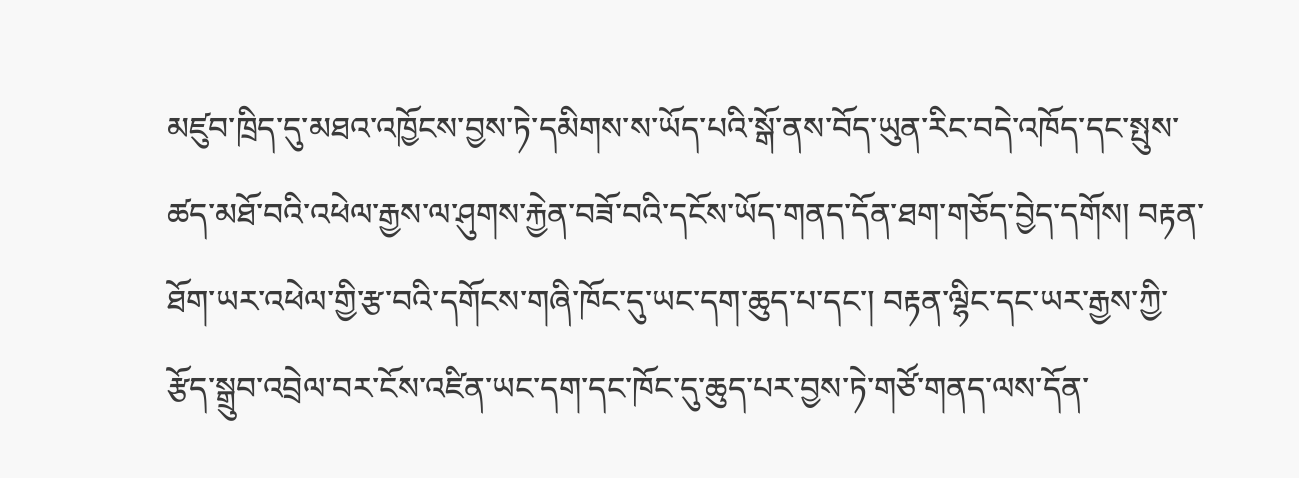མཛུབ་ཁྲིད་དུ་མཐའ་འཁྱོངས་བྱས་ཏེ་དམིགས་ས་ཡོད་པའི་སྒོ་ནས་བོད་ཡུན་རིང་བདེ་འཁོད་དང་སྤུས་ཚད་མཐོ་བའི་འཕེལ་རྒྱས་ལ་ཤུགས་རྐྱེན་བཟོ་བའི་དངོས་ཡོད་གནད་དོན་ཐག་གཅོད་བྱེད་དགོས། བརྟན་ཐོག་ཡར་འཕེལ་གྱི་རྩ་བའི་དགོངས་གཞི་ཁོང་དུ་ཡང་དག་ཆུད་པ་དང་། བརྟན་ལྷིང་དང་ཡར་རྒྱས་ཀྱི་རྩོད་སྒྲུབ་འབྲེལ་བར་ངོས་འཛིན་ཡང་དག་དང་ཁོང་དུ་ཆུད་པར་བྱས་ཏེ་གཙོ་གནད་ལས་དོན་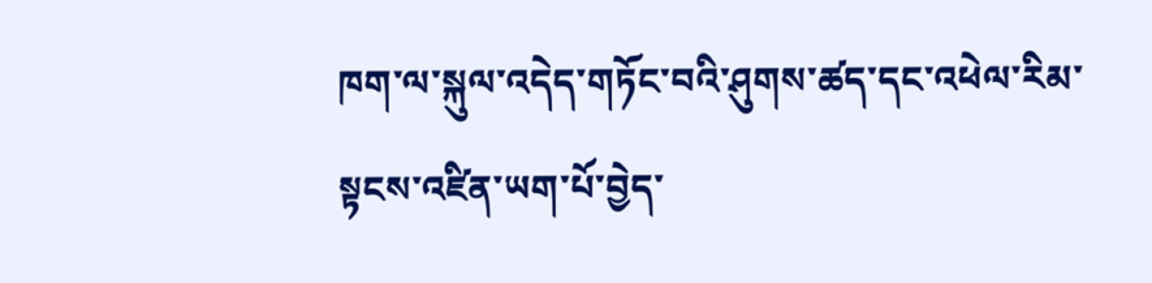ཁག་ལ་སྐུལ་འདེད་གཏོང་བའི་ཤུགས་ཚད་དང་འཕེལ་རིམ་སྟངས་འཛིན་ཡག་པོ་བྱེད་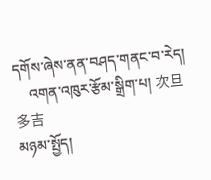དགོས་ཞེས་ནན་བཤད་གནང་བ་རེད།
    འགན་འཁུར་རྩོམ་སྒྲིག་པ། 次旦多吉
མཉམ་སྤྱོད།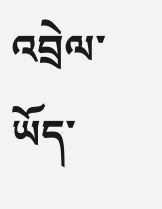འབྲེལ་ཡོད་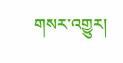གསར་འགྱུར།